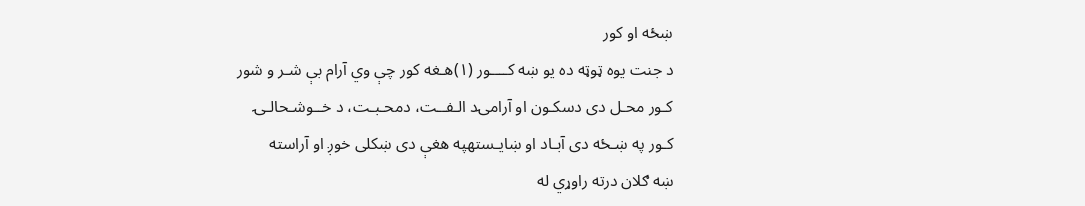ښځه او کور
د جنت یوه ټوټه ده یو ښه کــــور (۱)هـغه کور چې وي آرام بې شـر و شور
کـور محـل دی دسکـون او آرامۍد الـفــت، دمحـبـت، د خــوشـحالـۍ
کـور په ښـځه دی آبـاد او ښايـستهپه هغې دی ښکلی خوږ او آراسته
ښه ګلان درته راوړي له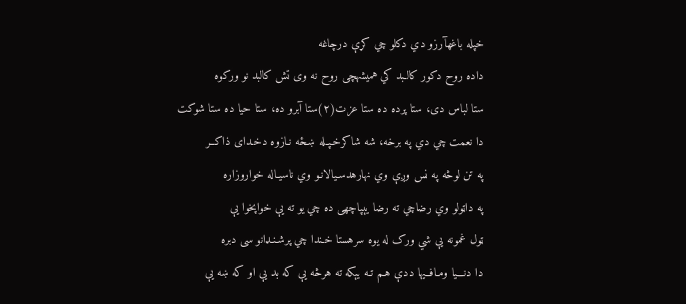خپله باغهآرزو دي دکلو چي کړې درچاغه
داده روح دکور کالـبد کي هميشهچی روح نه وی تش کالبد نو ورکوه
ستا لباس دی، ستا پرده ده ستا عزت(۲)ستا آبرو ده، ستا حيا ده ستا شوکت
دا نعمت چي دي په برخه، شه شاکرخـپـله ښـځه نـازوه دخـدای ذاکــر
په تن لوڅه په نس وږې وي نهارهدسـيالانـو وي ناسيـاله خواروزاره
په داټولو وي رضاچي ته رضا يېپاچهی ده چي يو ته يې خواپخوا يې
ټول غمونه يې شي ورک له يوه سرهستا خـندا چي پرشـنـډانو سی دبره
دا دنـــيا ومـافــيها ددې هـم تـه يېکه ته هرڅه يې که بد يې او که ښه يې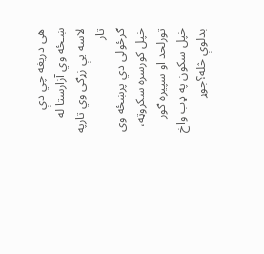هی دريغه چي دې ښـځه وي آزارستا له لاسه يې زړګی وي تارپه تار
ګرځولی دي پرښځه وی خپل کورسره سکروټه، تورلحد او سپيره ګور
خپل سکون په ډب واخ بدلوې څله؟جوړ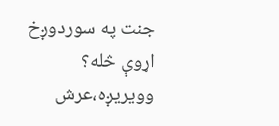جنت په سوردوږخ اړوې څله؟
وويريږه،عرش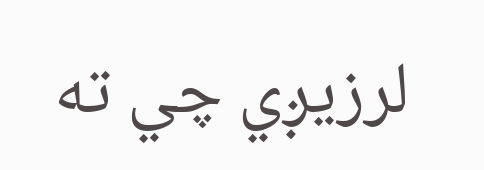لرزيږي چي ته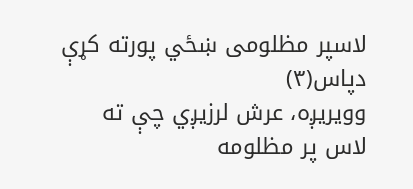لاسپر مظلومی ښځي پورته کړې دپاس(۳)
وويريږه، عرش لرزيږي چې ته لاس پر مظلومه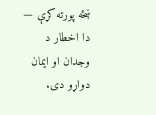ښځه پورته کړې — دا اخطار د وجدان او ايمان دواړو دی.